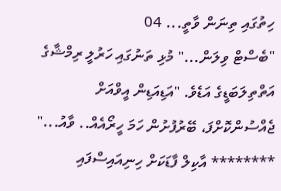ހިތުގައި ތިނަން ވާތީ... 04
"ބެސްޓް ވިލަން..." މުޅި ތަނުގައި ހަރުލީ ރިމްޝާގެ އަތްތިލަބަޑީގެ އަޑެވެ. "އަޑިއަޑިން އީވްއަށް ޖެއްސުންކޮށްފަ، ބޭރުފުށުން ހަމަ ހީރޯއެއް.. ވާއު..." ******** އާކިލް ފާޑަކަށް ހިނިއައިސްފައި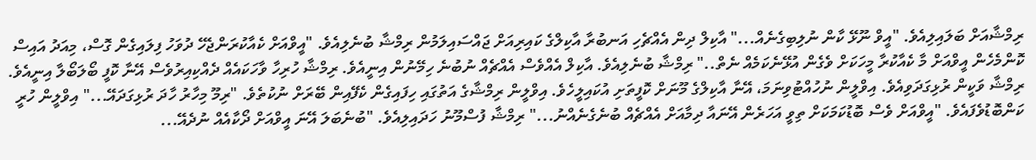ރިމްޝާއަށް ބަލައިލިއެވެ. "އީވް ނޫޅޭ ކާން ނުލިބިގެނެއް..." އާކިލް ދިން އެއްޗެހި އަނބުރާ އާކިލްގެ ކައިރިއަށް ޖައްސައިލަމުން ރިމްޝާ ބުނެލިއެވެ. "އީވްއަށް ކެއާކުރަންޖެހޭ ދުވަހު ފިލައިގެން ގޮސް، މިއަދު އައިސް ކޮންމެހެން އީވްއަށް މާ ކެއާކުރާ މީހަކަށް ވެގެން އުޅޭނެކަމެއް ނެތް.." ރިމްޝާ ބުނެލިއެވެ. އާކިލް އެއްވެސް އެއްޗެއް ނުބުނެ ހިމޭނުން އިނީއެވެ. ރިމްޝާ ހުރިހާ ވާހަކައެއް ދެއްކިއިރުވެސް އޭނާ ކޮފީ ބޯލަބޯލާ އިނީއެވެ. ރިމްޝާ ވަކީން ރުޅިގަދަވިއެވެ. އިވްލީން ނުހުއްޓުވިނަމަ، އޭނާ އާކިލްގެ މޫނަށް ކޮފީތަށި އުކައިލީހެވެ. އިވްލީން ރިމްޝާގެ އަތުގައި ހިފައިގެން ކެފޭއިން ބޭރަށް ނުކުތެވެ. "ރިމޫ މިހާރު ހާދަ ރުޅިގަދައޭ..." އިވްލީން ހުރީ ކަންބޮޑުވެފައެވެ. "އީވްއަށް ވެސް ބޮޑުކަމަކަށް ތިވީ އަހަރެން އޭނައާ ދިމާއަށް އެއްޗެއް ބުނެގެނެއްނު..." ރިމްޝާ ފުސްމޫނު ހަދައިލިއެވެ. "ބުނެބަލަ އޭނަ އީވްއަށް ދޯކާއެއް ނުދެއޭ...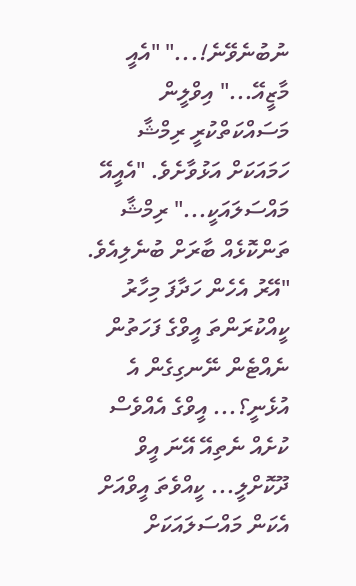ނުބުނެވޭނެ!..." "އެއީ މާޒީއޭ..." އިވްލީން މަސައްކަތްކުރީ ރިމްޝާ ހަމައަކަށް އަޅުވާށެވެ. "އެއީއޭ މައްސަލައަކީ..." ރިމްޝާ ތަންކޮޅެއް ބާރަށް ބުނެލިއެވެ. "އޭރު އެހެން ހަދާފަ މިހާރު ކީއްކުރަންތަ އީވްގެ ފަހަތުން ނެއްޓެން ނޭނގިގެން އެ އުޅެނީ؟... އީވްގެ އެއްވެސް ކުށެއް ނެތިއޭ އޭނަ އީވް ދޫކޮށްލީ... ކީއްވެތަ އީވްއަށް އެކަން މައްސަލައަކަށް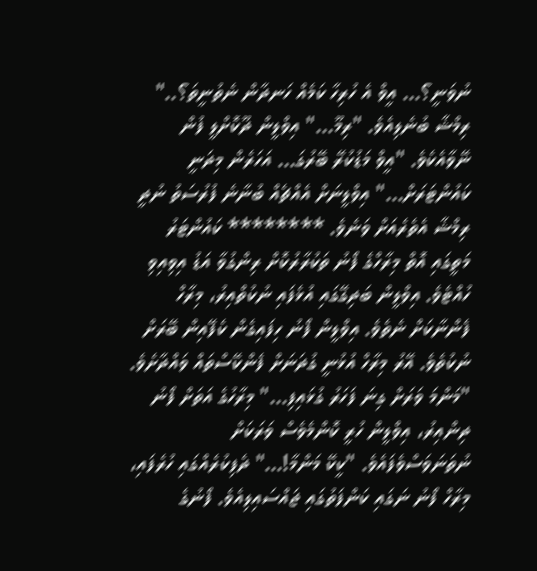ނުވަނީ؟... އީވް އެ ހުރިހާ ކަމެއް ހަނދާން ނެތުނީތަ؟.." ރިމްޝާ ބުނެލިއެވެ. "ރިމޫ..." އިވްލީން ދޫކޮށްލީ ފުން ނޭވާއެކެވެ. "އީވް މަޑުކުރޭ ބޭރުގަ... އަހަރެން މިދަނީ ކައުންޓަރަށް..." އިވްލީނަށް އެއްޗެއް ބުނާނެ ފުރުސަތު ނުދީ ރިމްޝާ އެތެރެއަށް ވަނެވެ. ******** ކައުންޓަރު މަތީގައި އޮތް މިރާހްގެ ފޯނު ތަކުރާރުކޮށް ރިންގުވާ އަޑު އިވިއިވި ހުއްޓެވެ. އިވްލީން ބަދިގޭގައި އުޅެފައި ނުކުތްއިރު، މިރާހް ފެންނާކަށް ނެތެވެ. އިވްލީން ފޯނު ހިފައިގެން ކެފޭއިން ބޭރަށް ނުކުތެވެ. އޭރު މިރާހް އުޅުނީ ގުދަނަށް ފެންކޭސްތައް ވައްދާށެވެ. "މަންމަ ވަރަށް ގިނަ ފަހަރު ގުޅައިފި..." މިރާހުގެ އަތަށް ފޯނު ދިންއިރު، އިވްލީން ހުރީ ކޮންމެވެސް ވަރަކަށް ނުތަނަވަސްވެފައެވެ. "ކީކޭ މަންމާ!..." ދެފިކުރެއްގައި ހުރެފައި، މިރާހް ފޯނު ނަގައި ކަންފަތުގައި ޖައްސައިލިއެވެ. ފޯނުގެ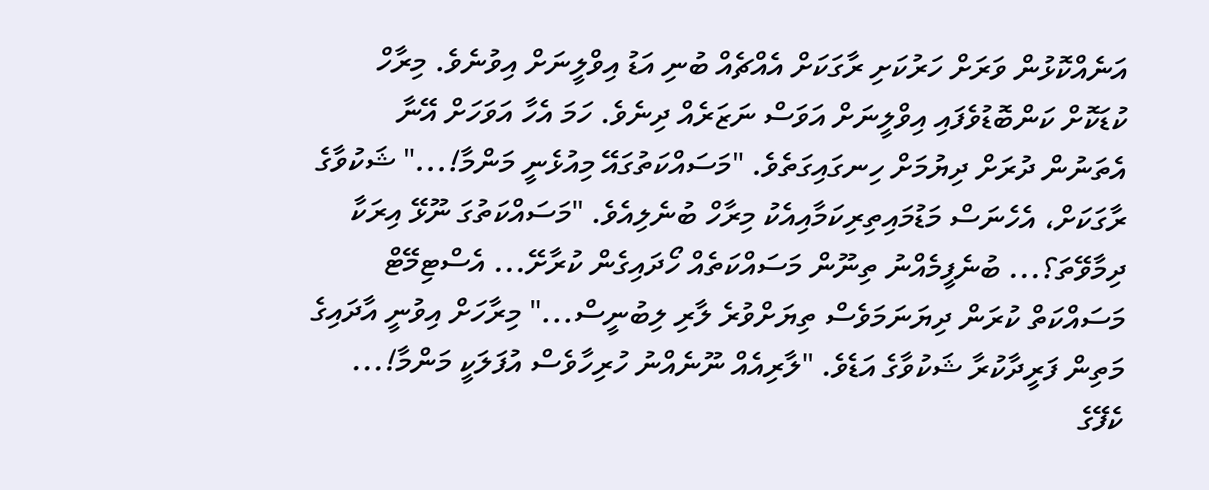އަނެއްކޮޅުން ވަރަށް ހަރުކަށި ރާގަކަށް އެއްޗެއް ބުނި އަޑު އިވްލީނަށް އިވުނެވެ. މިރާހް ކުޑަކޮށް ކަންބޮޑުވެފައި އިވްލީނަށް އަވަސް ނަޒަރެއް ދިނެވެ. ހަމަ އެހާ އަވަހަށް އޭނާ އެތަނުން ދުރަށް ދިޔުމަށް ހިނގައިގަތެވެ. "މަސައްކަތުގައޭ މިއުޅެނީ މަންމާ!..." ޝަކުވާގެ ރާގަކަށް، އެހެނަސް މަޑުމައިތިރިކަމާއިއެކު މިރާހް ބުނެލިއެވެ. "މަސައްކަތުގަ ނޫޅޭ އިރަކާ ދިމާވޭތަ؟... ބުނެފީމެއްނު ތިނޫން މަސައްކަތެއް ހޯދައިގެން ކުރާށޭ... އެސްޓިމޭޓް މަސައްކަތް ކުރަން ދިޔަނަމަވެސް ތިޔަށްވުރެ ލާރި ލިބުނީސް..." މިރާހަށް އިވުނީ އާދައިގެ މަތިން ފަރީދާކުރާ ޝަކުވާގެ އަޑެވެ. "ލާރިއެއް ނޫނެއްނު ހުރިހާވެސް އުފަލަކީ މަންމާ!... ކެފޭގެ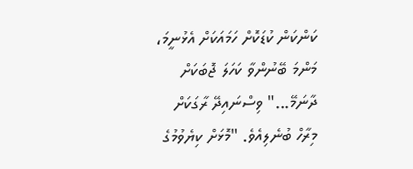ކަންކަން ކުޑަކޮށް ހަމައަކަށް އެޅުނީމަ، މަންމަ ބޭނުންވާ ކަހަލަ ޖޮބަކަށް ދާނަމޭ..." ވިސްނައިދޭ ރާގަކަށް މިރާހް ބުނެލިއެވެ. "މޮޅަށް ކިޔެވުމުގެ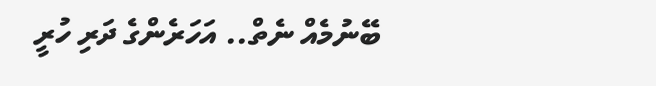ބޭނުމެއް ނެތް.. އަހަރެންގެ ދަރި ހުރީ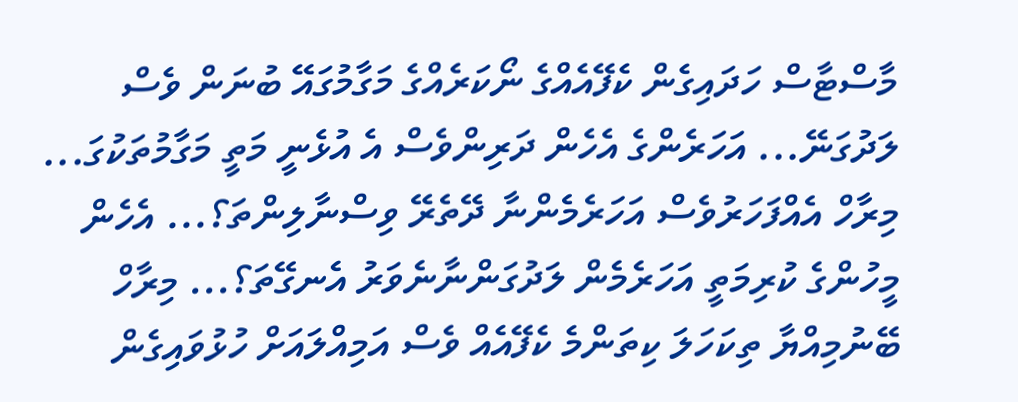މާސްޓާސް ހަދައިގެން ކެފޭއެއްގެ ނޯކަރެއްގެ މަގާމުގައޭ ބުނަން ވެސް ލަދުގަނޭ... އަހަރެންގެ އެހެން ދަރިންވެސް އެ އުޅެނީ މަތީ މަގާމުތަކުގަ... މިރާހް އެއްފަހަރުވެސް އަހަރެމެންނާ ދޭތެރޭ ވިސްނާލިންތަ؟... އެހެން މީހުންގެ ކުރިމަތީ އަހަރެމެން ލަދުގަންނާނެވަރު އެނގޭތަ؟... މިރާހް ބޭނުމިއްޔާ ތިކަހަލަ ކިތަންމެ ކެފޭއެއް ވެސް އަމިއްލައަށް ހުޅުވައިގެން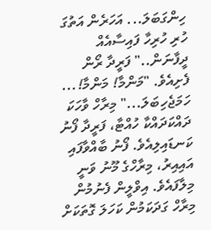ހިންގަބަލަ... އަހަރެން އަތުގަ ހުރި ހުރިހާ ފައިސާއެއް ދީފާނަން.." ފަރީދާ ރޯން ފެށިއެވެ. "މަންމާ! މަންމާ!... ހަމަޖެހިބަލަ..." މިރާހް ވާހަކަ ދައްކަދައްކާ ހުއްޓާ، ފަރީދާ ފޯނު ކަނޑައިލިއެވެ. ފޯނު ބާއްވާފައި އައިއިރު، މިރާހްގެ މޫނު ވަނީ މިލާފައެވެ. އިވްލީން ފެނުމުން މިރާހް ގަދަކަމުން ކަހަލަ ގޮތަކަށް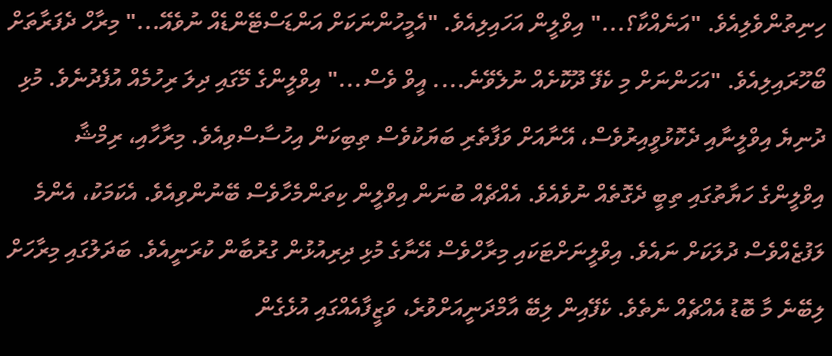ހިނިތުންވެލިއެވެ. "އަނެއްކާ؟..." އިވްލީން އަހައިލިއެވެ. "އެމީހުންނަކަށް އަންޑަސްޓޭންޑެއް ނުވެއޭ..." މިރާހް ދެފަރާތަށް ބޯހޫރައިލިއެވެ. "އަހަންނަށް މި ކެފޭ ދޫކޮށެއް ނުލެވޭނެ.... އީވް ވެސް..." އިވްލީންގެ މޭގައި ދިލަ ރިހުމެއް އުފެދުނެވެ. މުޅި ދުނިޔެ އިވްލީނާއި ދެކޮޅުވީއިރުވެސް، އޭނާއަށް ވަފާތެރި ބަޔަކުވެސް ތިބިކަން އިހުސާސްވިއެވެ. މިރާހާއި، ރިމްޝާ އިވްލީންގެ ހަޔާތުގައި ތިބީ ދެގޮތެއް ނުވެއެވެ. އެއްޗެއް ބުނަން އިވްލީން ކިތަންމެހާވެސް ބޭނުންވިއެވެ. އެކަމަކު، އެންމެ ލަފުޒެއްވެސް ދުލަކަށް ނައެވެ. އިވްލީނަށްޓަކައި މިރާހްވެސް އޭނާގެ މުޅި ދިރިއުޅުން ގުރުބާން ކުރަނީއެވެ. ބަދަލުގައި މިރާހަށް ލިބޭނެ މާ ބޮޑު އެއްޗެއް ނެތެވެ. ކެފޭއިން ލިބޭ އާމްދަނީއަށްވުރެ، ވަޒީފާއެއްގައި އުޅެގެން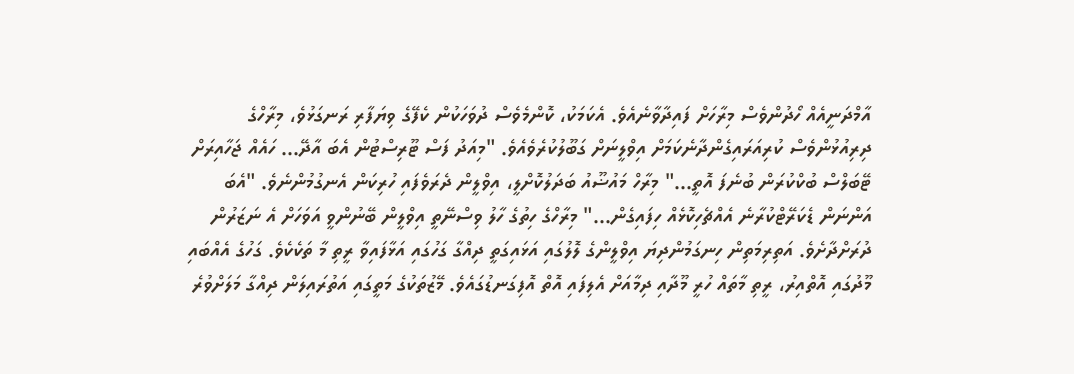އާމްދަނީއެއް ހޯދުންވެސް މިރާހަށް ފައިދާވާނެއެވެ. އެކަމަކު، ކޮންމެވެސް ދުވަހަކުން ކެފޭގެ ވިޔަފާރި ރަނގަޅުވެ، މިރާހްގެ ދިރިއުޅުންވެސް ކުރިއަރައިގެންދާނެކަމަށް އިވްލީނަށް ގަބޫލުކުރެވެއެވެ. "މިއަދު ފަސް ޓޫރިސްޓުން އެބަ އާދޭ... ހައެއް ޖަހާއިރަށް ޓޭބަލްސް ބުކްކުރަން ބުނެފަ އޮތީ..." މިރާހް މައުޟޫއު ބަދަލުކޮށްލީ، އިވްލީން ދެރަވެފައި ހުރިކަން އެނގުމުންނެވެ. "އެބަ އަންނަން ޑެކަރޭޓްކުރާނެ އެއްޗެހިކޮޅެއް ހިފައިގެން..." މިރާހްގެ ހިތުގެ ހާލު ވިސްނޭތީ އިވްލީން ބޭނުންވީ އަވަހަށް އެ ނަޒަރުން ދުރަށްދާށެވެ. އަތިރިމަތިން ހިނގަމުންދިޔަ އިވްލީންގެ ލޮލުގައި އަޅައިގަތީ ދިއްގާ ގަހުގައި އަޅާފައިވާ ރީތި މާ ތަކެކެވެ. ގަހުގެ އެއްބައި މޫދުގައި އޮތްއިރު، ރީތި މާތައް ހުރީ މޫދާއި ދިމާއަށް އެލިފައި އޮތް އޮފިގަނޑުގައެވެ. މޭޒުތަކުގެ މަތީގައި އަތުރައިލަން ދިއްގާ މަލަށްވުރެ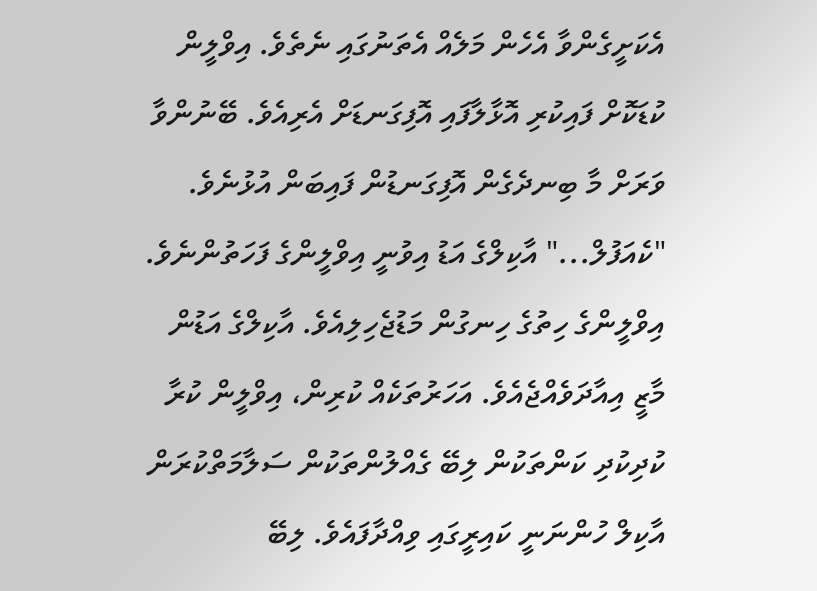އެކަށީގެންވާ އެހެން މަލެއް އެތަނުގައި ނެތެވެ. އިވްލީން ކުޑަކޮށް ފައިކުރި އޮޅާލާފައި އޮފިގަނޑަށް އެރިއެވެ. ބޭނުންވާ ވަރަށް މާ ބިނދެގެން އޮފިގަނޑުން ފައިބަން އުޅުނެވެ. "ކެއަފުލް..." އާކިލްގެ އަޑު އިވުނީ އިވްލީންގެ ފަހަތުންނެވެ. އިވްލީންގެ ހިތުގެ ހިނގުން މަޑުޖެހިލިއެވެ. އާކިލްގެ އަޑުން މާޒީ އިއާދަވެއްޖެއެވެ. އަހަރުތަކެއް ކުރިން، އިވްލީން ކުރާ ކުދިކުދި ކަންތަކުން ލިބޭ ގެއްލުންތަކުން ސަލާމަތްކުރަން އާކިލް ހުންނަނީ ކައިރީގައި ވިއްދާފައެވެ. ލިބޭ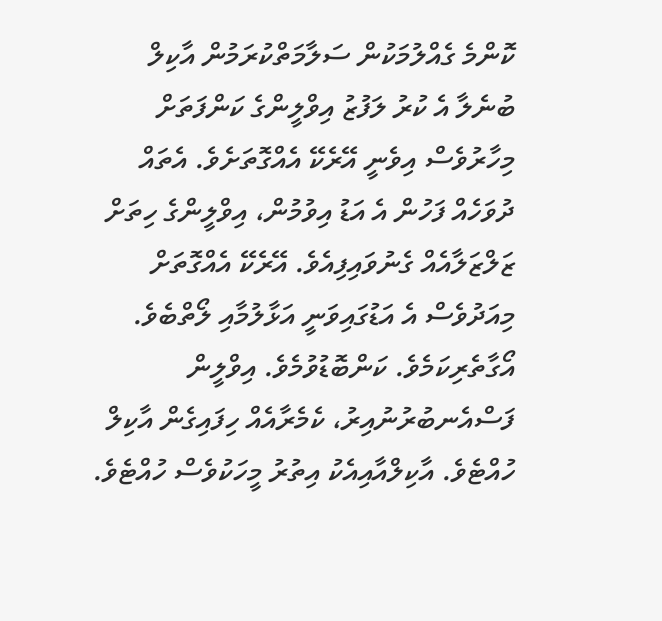ކޮންމެ ގެއްލުމަކުން ސަލާމަތްކުރަމުން އާކިލް ބުނެލާ އެ ކުރު ލަފުޒު އިވްލީންގެ ކަންފަތަށް މިހާރުވެސް އިވެނީ އޭރެކޭ އެއްގޮތަށެވެ. އެތައް ދުވަހެއް ފަހުން އެ އަޑު އިވުމުން، އިވްލީންގެ ހިތަށް ޒަލްޒަލާއެއް ގެނުވައިފިއެވެ. އޭރެކޭ އެއްގޮތަށް މިއަދުވެސް އެ އަޑުގައިވަނީ އަޅާލުމާއި ލޯތްބެވެ. އޯގާތެރިކަމެވެ. ކަންބޮޑުވުމެވެ. އިވްލީން ފަސްއެނބުރުނުއިރު، ކެމެރާއެއް ހިފައިގެން އާކިލް ހުއްޓެވެ. އާކިލްއާއިއެކު އިތުރު މީހަކުވެސް ހުއްޓެވެ.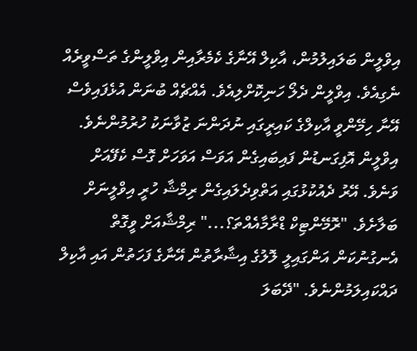އިވްލީން ބަލައިލުމުން، އާކިލް އޭނާގެ ކެމެރާއިން އިވްލީންގެ ތަސްވީރެއް ނެގިއެވެ. އިވްލީން ދެލޯ ހަނިކޮށްލިއެވެ. އެއްޗެއް ބުނަން އުޅެފައިވެސް އޭނާ ހިމޭންވީ އާކިލްގެ ކައިރީގައި ނުދަންނަ ޒުވާނަކު ހުރުމުންނެވެ. އިވްލީން އޮފިގަނޑުން ފައިބައިގެން އަވަސް އަވަހަށް ގޮސް ކެފޭއަށް ވަނެވެ. އޭރު ދެއުކުޅުގައި އަތްވިދެލައިގެން ރިމްޝާ ހުރީ އިވްލީނަށް ބަލާށެވެ. "ރޮމޭންޓިކް ޑްރާމާއެއްތަ؟..." ރިމްޝާއަށް ވީގޮތް އެނގުނުކަން އަންގައިލީ ލޮލުގެ އިޝާރާތުން އޭނާގެ ފަހަތުން އައި އާކިލް ދައްކައިލަމުންނެވެ. "ދޭބަލަ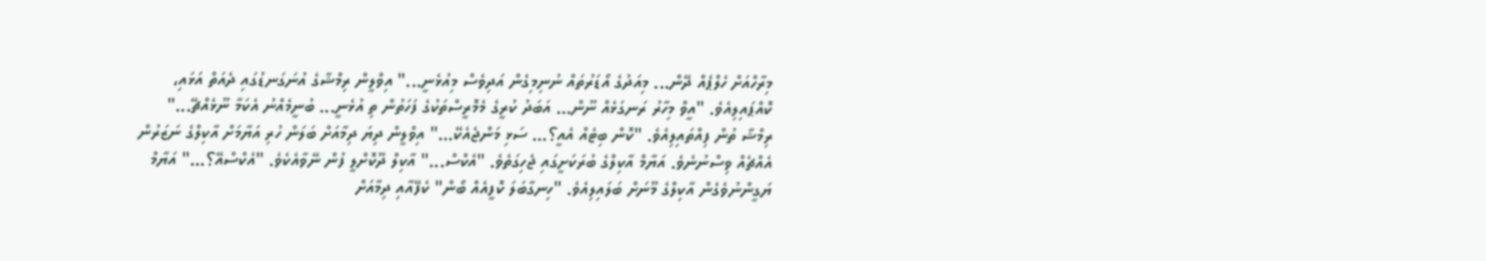މިރާހްއަށް ހެލްޕެއް ދޭން... މިއަދުގެ އޯޑަރުތައް ނުނިމިގެން އަދިވެސް މިއުޅެނީ..." އިވްލީން ރިމްޝާގެ އުނަގަނޑުގައި ދެއަތް އަޅައި، ކޮއްޕައިލިއެވެ. "އީވް މިހާރު ރަނގަޅެއް ނޫން... އަބަދު ކުރީގެ މެމޮރީސްތަކުގެ ފަހަތުން ތި އުޅެނީ... ބުނީމެއްނު އެކަމާ ނޫޅެއްޗޭ..." ރިމްޝާ ތުން ފިއްތައިލިއެވެ. "ކޮން ބިޓެއް އެއީ؟... ސަޅި މަންޖެއެކޭ..." އިވްލީން ދިޔަ ދިމާއަށް ބަލަން ހުރި އަޔާމަށް އާކިލްގެ ނަޒަރުން އެއްޗެއް ވިސްނުނެވެ. އަޔާމް އާކިލްގެ ބުރަކަށީގައި ޖެހިގަތެވެ. "އެކްސް..." އާކިލް ދޫކޮށްލީ ފުން ނޭވާއެކެވެ. "އެކްސްއޭ؟..." އަޔާމް ޔަގީންނުވެގެން އާކިލްގެ މޫނަށް ބަލައިލިއެވެ. "ހިނގާބަލަ ކޮފީއެއް ބޯން" ކެފޭއާއި ދިމާއަށް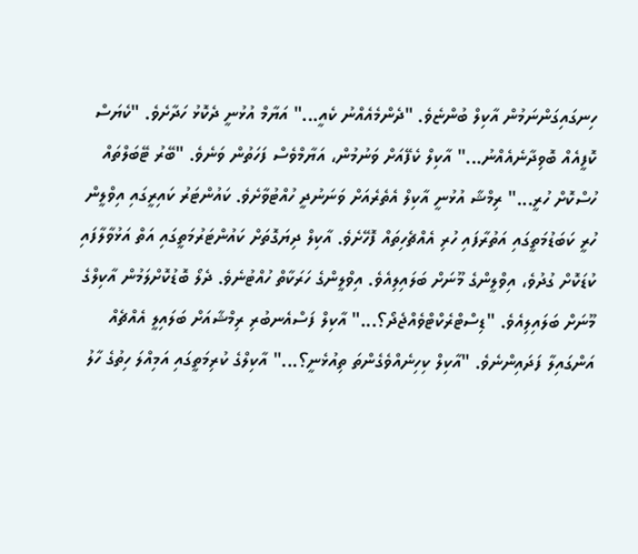ހިނގައިގަންނަމުން އާކިލް ބުންޏެވެ. "ދެންމެއެއްނު ކެއީ..." އަޔާމް އުޅުނީ ދެކޮޅު ހަދާށެވެ. "ކެޔަސް ކޮފީއެއް ބޮވިދާނެއެއްނު..." އާކިލް ކެފޭއަށް ވަނުމުން، އަޔާމްވެސް ފަހަތުން ވަނެވެ. "ބޭރު ޓޭބަލްތައް ހުސްކޮށް ހުރީ..." ރިމްޝާ އުޅުނީ އާކިލް އެތެރެއަށް ވަނަނުދީ ހުއްޓުވާށެވެ. ކައުންޓަރު ކައިރީގައި އިވްލީން ހުރީ ކަބަޑުމަތީގައި އަތުރާފައި ހުރި އެއްޗެހިތައް ފޮހޭށެވެ. އާކިލް ދިޔަގޮތަށް ކައުންޓަރުމަތީގައި އަތް އަޅުވާލާފައި ކުޑަކޮށް ގުދުވެ، އިވްލީންގެ މޫނަށް ބަލައިލިއެވެ. އިވްލީންގެ ހަރަކާތް ހުއްޓުނެވެ. ދެލޯ ބޮޑުކޮށްލަމުން އާކިލްގެ މޫނަށް ބަލައިލިއެވެ. "ޑިސްޓްރެކްޓްވެއްޖެދޯ؟..." އާކިލް ފަސްއެނބުރި ރިމްޝާއަށް ބަލައިލީ އެއްޗެއް އަންގައިލާ ފަދައިންނެވެ. "އާކިލް ކިހިނެއްވެގެންތަ ތިއުޅެނީ؟..." އާކިލްގެ ކުރިމަތީގައި އަމިއްލަ ހިތުގެ ހާލު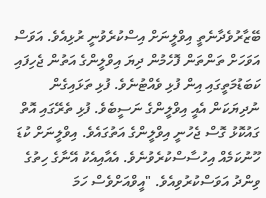ބޭޒާރުވެދާނެތީ އިވްލީނަށް އިސްކުރެވުނީ ރުޅިއެވެ. އަވަސް އަވަހަށް ތަންތަން ފޮހެމުން ދިޔަ އިވްލީންގެ އަތުން ޖެހިފައި ކަބަޑުމަތީގައި އިން ފުޅި ވެއްޓުނެވެ. ފުޅި ތަޅައިގެން ނުދިޔަކަން އެއީ އިވްލީންގެ ނަސީބެވެ. ފުޅި ތެރޭގައި އޮތް ގައުކޮޅު ގޮސް ޖެހުނީ އިވްލީންގެ އަތުގައެވެ. އިވްލީނަށް ކުޑަ ހޫނުކަމެއް އިހުސާސްކުރެވުނެވެ. އެއާއިއެކު އޭނާގެ ހިތުގެ ވިންދު އަވަސްކުރުވިއެވެ. "އީވްއަށްވެސް ހަމަ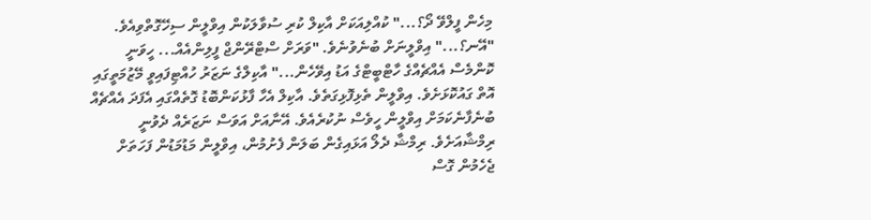މިހެން ފީލްވޭ ދޯ؟..." ކުއްލިއަކަށް އާކިލް ކުރި ސުވާލަކުން އިވްލީން ސިހޭގޮތްވިއެވެ. "އޭނ؟..." އިވްލީނަށް ބުނެވުނެވެ. "ވަރަށް ސްޓްރޭންޖް ފީލިންއެއް... ހީވަނީ ކޮންމެސް އެއްޗެއްގެ ހާޓްބީޓްގެ އަޑު އިވޭހެން..." އާކިލްގެ ނަޒަރު ހުއްޓިފައިވީ މޭޒުމަތީގައި އޮތް ގައުކޮޅަށެވެ. އިވްލީން ތެޅިފޮޅިގަތެވެ. އާކިލް އެހާ ފާޅުކަންބޮޑު ގޮތެއްގައި އެފަދަ އެއްޗެއް ބުނެފާނެކަމަށް އިވްލީން ހީވެސް ނުކުރެއެވެ. އޭނާއަށް އަވަސް ނަޒަރެއް ދެވުނީ ރިމްޝާއަށެވެ. ރިމްޝާ ދެލޯ އަޅައިގެން ބަލަން ފެށުމުން، އިވްލީން މަޑުމަޑުން ފަހަތަށް ޖެހެމުން ގޮސް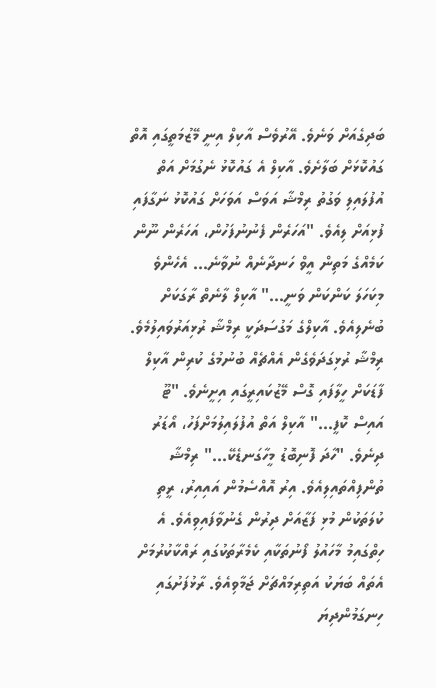ބަދިގެއަށް ވަނެވެ. އޭރުވެސް އާކިލް އިނީ މޭޒުމަތީގައި އޮތް ގައުކޮޅަށް ބަލާށެވެ. އާކިލް އެ ގައުކޮޅު ނެގުމަށް އަތް އުފުލައިލި ވަގުތު ރިމްޝާ އަވަސް އަވަހަށް ގައުކޮޅު ނަގާފައި ފުޅިއަށް ލިއެވެ. "އަހަރެން ފެނުނުފަހުން، އަހަރެން ނޫން ކަމެއްގެ މަތިން އީވް ހަނދާނެއް ނުވާނެ... އެހެންވެ މިކަހަލަ ކަންކަން ވަނީ..." އާކިލް ލާނެތް ރާގަކަށް ބުނެލިއެވެ. އާކިލްގެ މަގުސަދަކީ ރިމްޝާ ރުޅިއަރުވައިލުމެވެ. ރިމްޝާ ރުޅިގަދަވެގެން އެއްޗެއް ބުނުމުގެ ކުރިން އާކިލް ފާޑަކަށް ހީލާފައި ގޮސް މޭޒުކައިރީގައި އިށީނެވެ. "ޓޫ އައިސް ކޮފީ..." އާކިލް އަތް އުފުލައިލުމަށްފަހު، އޯޑަރު ދިނެވެ. "ހާދަ ފޮނިބޮޑު މީހާގަނޑެކޭ..." ރިމްޝާ ތުންފިއްތައިލިއެވެ. އިރު އޮއްސެމުން އައިއިރު، ރީތި ކުލަތަކުން މުޅި ފަޒާއަށް ދިރުން ގެނުވާފައިވިއެވެ. އެ ހިތްގައިމު މާހައުލު ފޯނުތަކާއި ކެމެރާތަކުގައި ރައްކާކުރުމަށް އެތައް ބަޔަކު އަތިރިމައްޗަށް ޖަމާވިއެވެ. ރާޅުފަށުގައި ހިނގަމުންދިޔަ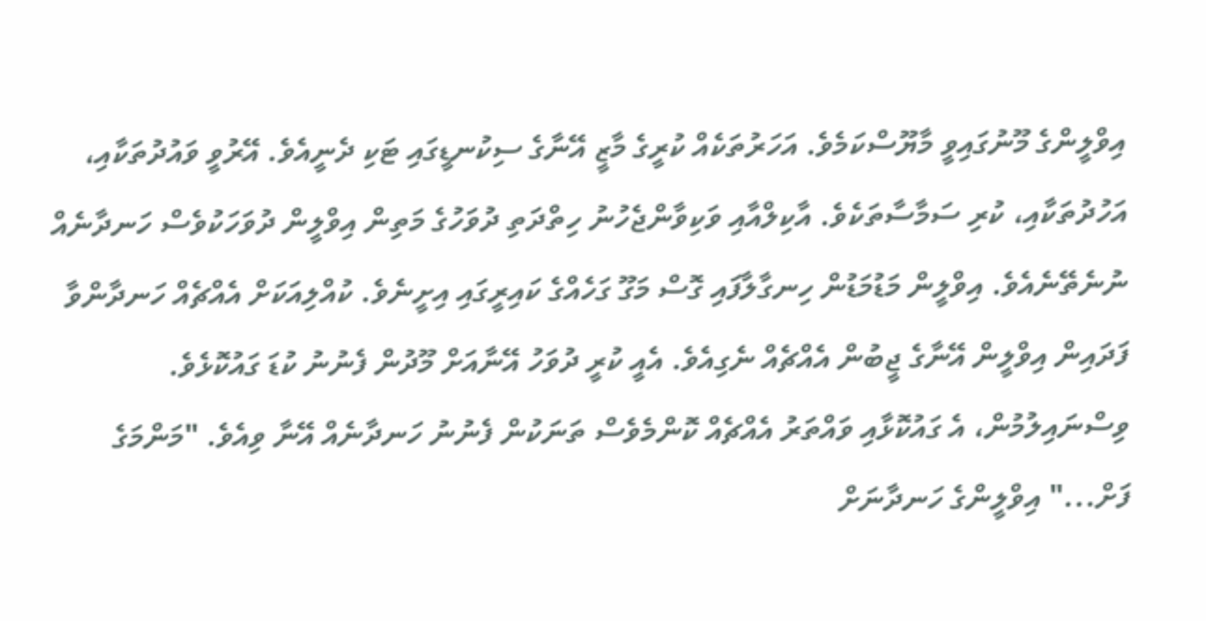އިވްލީންގެ މޫނުގައިވީ މާޔޫސްކަމެވެ. އަހަރުތަކެއް ކުރީގެ މާޒީ އޭނާގެ ސިކުނޑީގައި ޓަކި ދެނީއެވެ. އޭރުވީ ވައުދުތަކާއި، އަހުދުތަކާއި، ކުރި ސަމާސާތަކެވެ. އާކިލްއާއި ވަކިވާންޖެހުނު ހިތްދަތި ދުވަހުގެ މަތިން އިވްލީން ދުވަހަކުވެސް ހަނދާނެއް ނުނެތޭނެއެވެ. އިވްލީން މަޑުމަޑުން ހިނގާލާފައި ގޮސް މަގޫ ގަހެއްގެ ކައިރީގައި އިށީނެވެ. ކުއްލިއަކަށް އެއްޗެއް ހަނދާންވާ ފަދައިން އިވްލީން އޭނާގެ ޖީބުން އެއްޗެއް ނެގިއެވެ. އެއީ ކުރީ ދުވަހު އޭނާއަށް މޫދުން ފެނުނު ކުޑަ ގައުކޮޅެވެ. ވިސްނައިލުމުން، އެ ގައުކޮޅާއި ވައްތަރު އެއްޗެއް ކޮންމެވެސް ތަނަކުން ފެނުނު ހަނދާނެއް އޭނާ ވިއެވެ. "މަންމަގެ ފަށް..." އިވްލީންގެ ހަނދާނަށް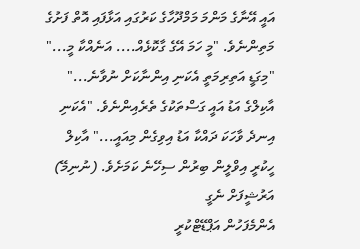އައީ އޭނާގެ މަންމަ މަމްދޫހާގެ ކަރުގައި އަޅާފައި އޮތް ފަށުގެ މަތިންނެވެ. "މީ ހަމަ އޭގެ ގާކޮޅެއް.... އަނެއްކާ މީ..." "މިގަޑީ އަތިރިމަތީ އެކަނި އިންނާކަށް ނުވާނެ..." އާކިލްގެ އަޑު އައީ ގަސްތަކުގެ ތެރެއިންނެވެ. "އެކަނި އިނދެ ވާހަކަ ދައްކާ އަޑު އިވިގެން މިއައީ..." އާކިލް ހީކުރީ އިވްލީން ބިރުން ސިހޭނެ ކަމަށެވެ. (ނުނިމޭ)
އަރުޝީފަށް ނެގީ
އެންމެފަހުން އަޕްޑޭޓްކުރީ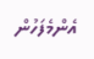އެންމެފަހުން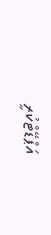އަޕްޑޭޓްކުރީ